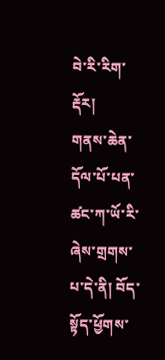བེ་རི་རིག་རྡོར།
གནས་ཆེན་དོལ་པོ་པན་ཚང་ཀ་ཡོ་རི་ཞེས་གྲགས་པ་དེ་ནི། བོད་སྟོད་ཕྱོགས་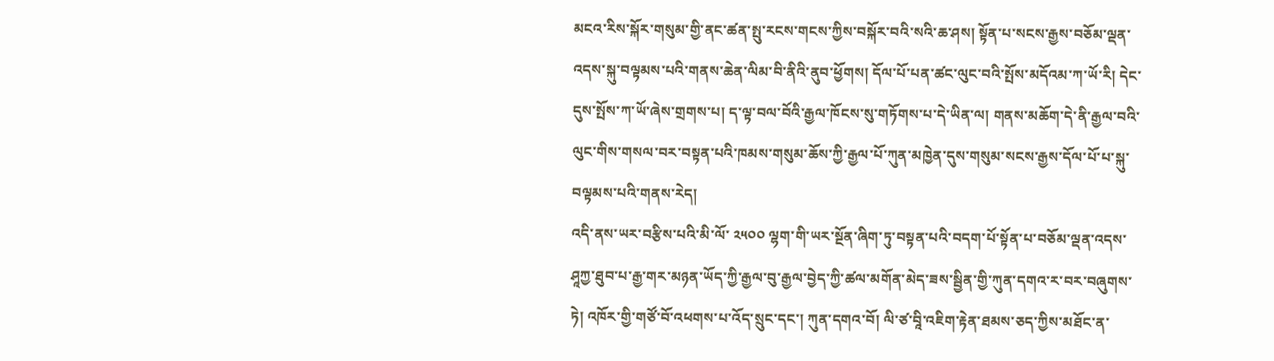མངའ་རིས་སྐོར་གསུམ་གྱི་ནང་ཚན་སྤུ་རངས་གངས་ཀྱིས་བསྐོར་བའི་སའི་ཆ་ཤས། སྟོན་པ་སངས་རྒྱས་བཅོམ་ལྡན་འདས་སྐུ་བལྟམས་པའི་གནས་ཆེན་ལིམ་བི་ནིའི་ནུབ་ཕྱོགས། དོལ་པོ་པན་ཚང་ལུང་བའི་སྤོས་མདོའམ་ཀ་ཡོ་རི། དེང་དུས་སྤོས་ཀ་ཡོ་ཞེས་གྲགས་པ། ད་ལྟ་བལ་བོའི་རྒྱལ་ཁོངས་སུ་གཏོགས་པ་དེ་ཡིན་ལ། གནས་མཆོག་དེ་ནི་རྒྱལ་བའི་ལུང་གིས་གསལ་བར་བསྟན་པའི་ཁམས་གསུམ་ཆོས་ཀྱི་རྒྱལ་པོ་ཀུན་མཁྱེན་དུས་གསུམ་སངས་རྒྱས་དོལ་པོ་པ་སྐུ་བལྟམས་པའི་གནས་རེད།
འདི་ནས་ཡར་བརྩིས་པའི་མི་ལོ་ ༢༥༠༠ ལྷག་གི་ཡར་སྔོན་ཞིག་ཏུ་བསྟན་པའི་བདག་པོ་སྟོན་པ་བཅོམ་ལྡན་འདས་ཤཱཀྱ་ཐུབ་པ་རྒྱ་གར་མཉན་ཡོད་ཀྱི་རྒྱལ་བུ་རྒྱལ་བྱེད་ཀྱི་ཚལ་མགོན་མེད་ཟས་སྦྱིན་གྱི་ཀུན་དགའ་ར་བར་བཞུགས་ཏེ། འཁོར་གྱི་གཙོ་བོ་འཕགས་པ་འོད་སྲུང་དང་། ཀུན་དགའ་བོ། ལི་ཙ་བཱི་འཇིག་རྟེན་ཐམས་ཅད་ཀྱིས་མཐོང་ན་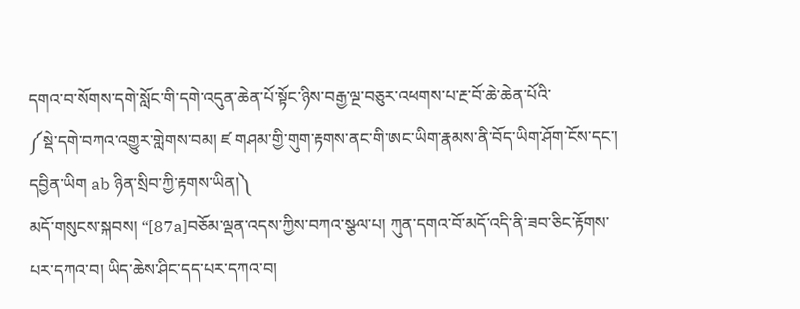དགའ་བ་སོགས་དགེ་སློང་གི་དགེ་འདུན་ཆེན་པོ་སྟོང་ཉིས་བརྒྱ་ལྔ་བཅུར་འཕགས་པ་རྔ་བོ་ཆེ་ཆེན་པོའི་
༼སྡེ་དགེ་བཀའ་འགྱུར་གླེགས་བམ། ཛ གཤམ་གྱི་གུག་རྟགས་ནང་གི་ཨང་ཡིག་རྣམས་ནི་བོད་ཡིག་ཤོག་ངོས་དང་། དབྱིན་ཡིག ab ཉིན་སྲིབ་ཀྱི་རྟགས་ཡིན།༽
མདོ་གསུངས་སྐབས། “[87a]བཅོམ་ལྡན་འདས་ཀྱིས་བཀའ་སྩལ་པ། ཀུན་དགའ་བོ་མདོ་འདི་ནི་ཟབ་ཅིང་རྟོགས་པར་དཀའ་བ། ཡིད་ཆེས་ཤིང་དད་པར་དཀའ་བ།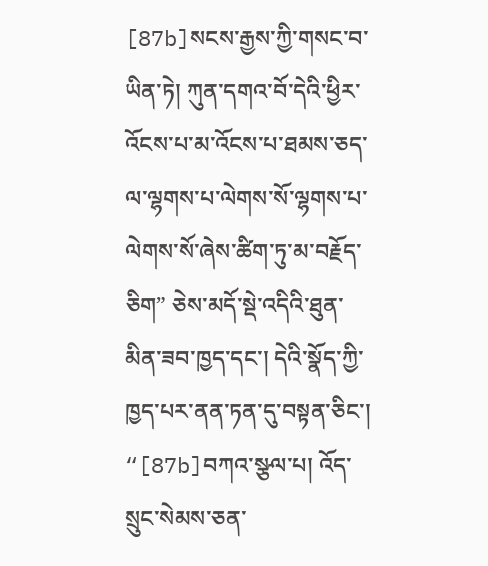[87b]སངས་རྒྱས་ཀྱི་གསང་བ་ཡིན་ཏེ། ཀུན་དགའ་བོ་དེའི་ཕྱིར་འོངས་པ་མ་འོངས་པ་ཐམས་ཅད་ལ་ལྷགས་པ་ལེགས་སོ་ལྷགས་པ་ལེགས་སོ་ཞེས་ཚིག་ཏུ་མ་བརྗོད་ཅིག” ཅེས་མདོ་སྡེ་འདིའི་ཐུན་མིན་ཟབ་ཁྱད་དང་། དེའི་སྣོད་ཀྱི་ཁྱད་པར་ནན་ཏན་དུ་བསྟན་ཅིང་། “[87b]བཀའ་སྩལ་པ། འོད་སྲུང་སེམས་ཅན་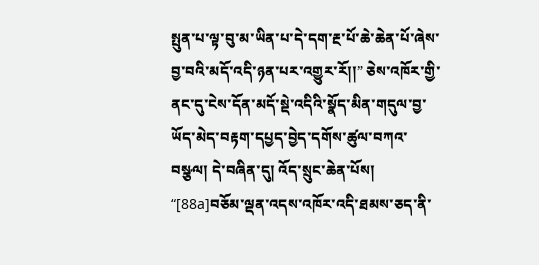སྤུན་པ་ལྟ་བུ་མ་ཡིན་པ་དེ་དག་རྔ་པོ་ཆེ་ཆེན་པོ་ཞེས་བྱ་བའི་མདོ་འདི་ཉན་པར་འགྱུར་རོ།།” ཅེས་འཁོར་གྱི་ནང་དུ་ངེས་དོན་མདོ་སྡེ་འདིའི་སྣོད་མིན་གདུལ་བྱ་ཡོད་མེད་བརྟག་དཔྱད་བྱེད་དགོས་ཚུལ་བཀའ་བསྩལ། དེ་བཞིན་དུ། འོད་སྲུང་ཆེན་པོས། “[88a]བཅོམ་ལྡན་འདས་འཁོར་འདི་ཐམས་ཅད་ནི་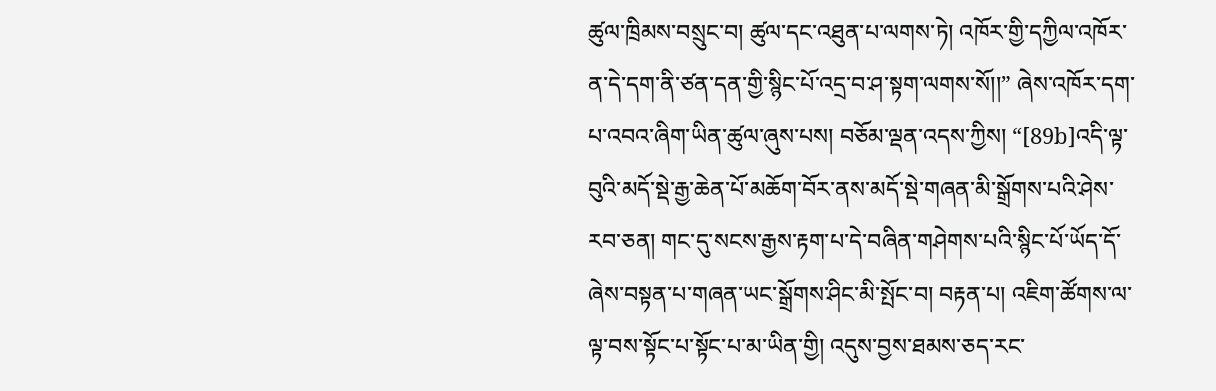ཚུལ་ཁྲིམས་བསྲུང་བ། ཚུལ་དང་འཐུན་པ་ལགས་ཏེ། འཁོར་གྱི་དཀྱིལ་འཁོར་ན་དེ་དག་ནི་ཙན་དན་གྱི་སྙིང་པོ་འདྲ་བ་ཤ་སྟག་ལགས་སོ།།” ཞེས་འཁོར་དག་པ་འབའ་ཞིག་ཡིན་ཚུལ་ཞུས་པས། བཅོམ་ལྡན་འདས་ཀྱིས། “[89b]འདི་ལྟ་བུའི་མདོ་སྡེ་རྒྱ་ཆེན་པོ་མཆོག་བོར་ནས་མདོ་སྡེ་གཞན་མི་སྒྲོགས་པའི་ཤེས་རབ་ཅན། གང་དུ་སངས་རྒྱས་རྟག་པ་དེ་བཞིན་གཤེགས་པའི་སྙིང་པོ་ཡོད་དོ་ཞེས་བསྟན་པ་གཞན་ཡང་སྒྲོགས་ཤིང་མི་སྤོང་བ། བརྟན་པ། འཇིག་ཚོགས་ལ་ལྟ་བས་སྟོང་པ་སྟོང་པ་མ་ཡིན་གྱི། འདུས་བྱས་ཐམས་ཅད་རང་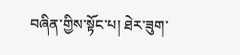བཞིན་གྱིས་སྟོང་པ། ཐེར་ཟུག་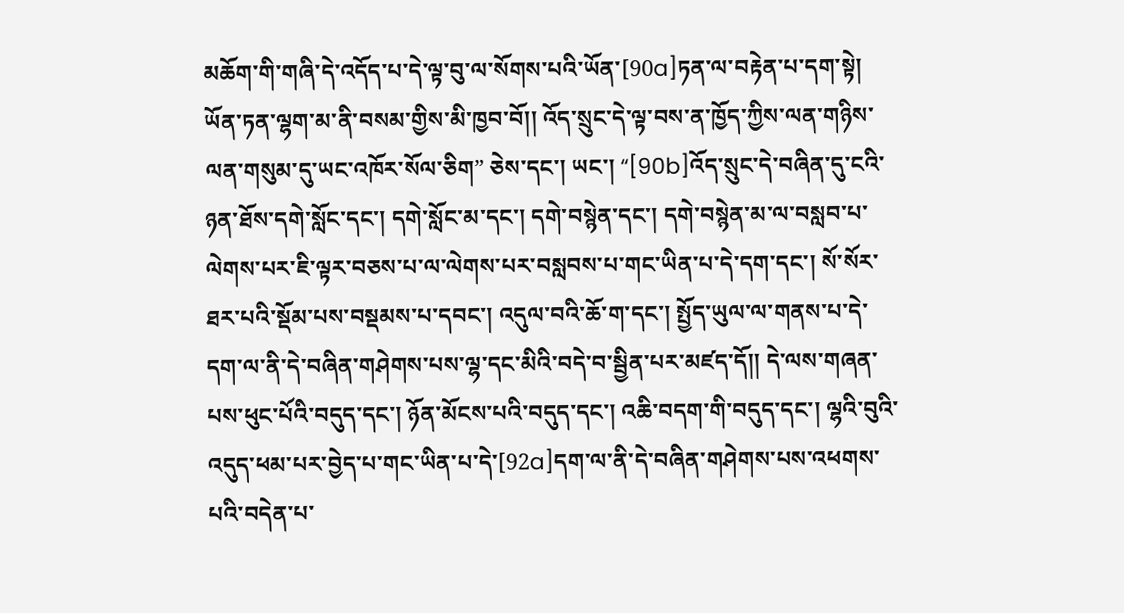མཆོག་གི་གཞི་དེ་འདོད་པ་དེ་ལྟ་བུ་ལ་སོགས་པའི་ཡོན་[90a]ཏན་ལ་བརྟེན་པ་དག་སྟེ། ཡོན་ཏན་ལྷག་མ་ནི་བསམ་གྱིས་མི་ཁྱབ་བོ།། འོད་སྲུང་དེ་ལྟ་བས་ན་ཁྱོད་ཀྱིས་ལན་གཉིས་ལན་གསུམ་དུ་ཡང་འཁོར་སོལ་ཅིག” ཅེས་དང་། ཡང་། “[90b]འོད་སྲུང་དེ་བཞིན་དུ་ངའི་ཉན་ཐོས་དགེ་སློང་དང་། དགེ་སློང་མ་དང་། དགེ་བསྙེན་དང་། དགེ་བསྙེན་མ་ལ་བསླབ་པ་ལེགས་པར་ཇི་ལྟར་བཅས་པ་ལ་ལེགས་པར་བསླབས་པ་གང་ཡིན་པ་དེ་དག་དང་། སོ་སོར་ཐར་པའི་སྡོམ་པས་བསྡམས་པ་དབང་། འདུལ་བའི་ཆོ་ག་དང་། སྤྱོད་ཡུལ་ལ་གནས་པ་དེ་དག་ལ་ནི་དེ་བཞིན་གཤེགས་པས་ལྷ་དང་མིའི་བདེ་བ་སྦྱིན་པར་མཛད་དོ།། དེ་ལས་གཞན་པས་ཕུང་པོའི་བདུད་དང་། ཉོན་མོངས་པའི་བདུད་དང་། འཆི་བདག་གི་བདུད་དང་། ལྷའི་བུའི་འདུད་ཕམ་པར་བྱེད་པ་གང་ཡིན་པ་དེ་[92a]དག་ལ་ནི་དེ་བཞིན་གཤེགས་པས་འཕགས་པའི་བདེན་པ་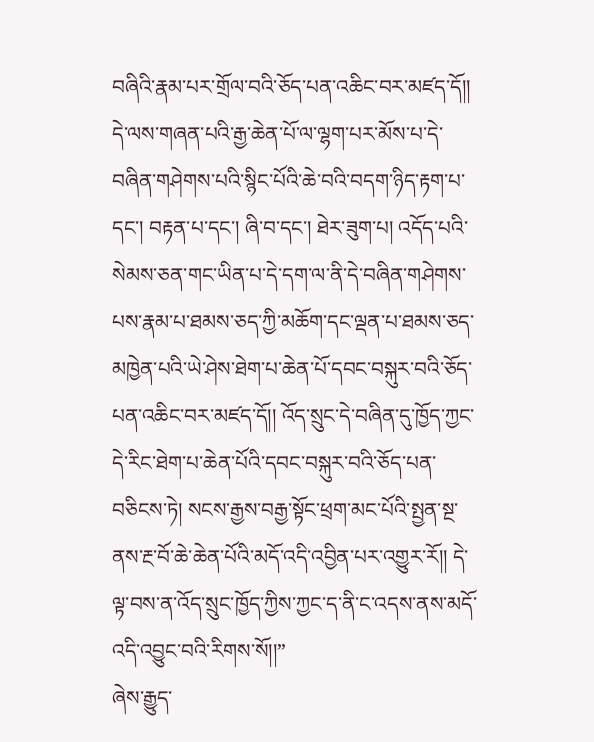བཞིའི་རྣམ་པར་གྲོལ་བའི་ཅོད་པན་འཆིང་བར་མཛད་དོ།། དེ་ལས་གཞན་པའི་རྒྱ་ཆེན་པོ་ལ་ལྷག་པར་མོས་པ་དེ་བཞིན་གཤེགས་པའི་སྙིང་པོའི་ཆེ་བའི་བདག་ཉིད་རྟག་པ་དང་། བརྟན་པ་དང་། ཞི་བ་དང་། ཐེར་ཟུག་པ། འདོད་པའི་སེམས་ཅན་གང་ཡིན་པ་དེ་དག་ལ་ནི་དེ་བཞིན་གཤེགས་པས་རྣམ་པ་ཐམས་ཅད་ཀྱི་མཆོག་དང་ལྡན་པ་ཐམས་ཅད་མཁྱེན་པའི་ཡེ་ཤེས་ཐེག་པ་ཆེན་པོ་དབང་བསྐུར་བའི་ཅོད་པན་འཆིང་བར་མཛད་དོ།། འོད་སྲུང་དེ་བཞིན་དུ་ཁྱོད་ཀྱང་དེ་རིང་ཐེག་པ་ཆེན་པོའི་དབང་བསྐུར་བའི་ཅོད་པན་བཅིངས་ཏེ། སངས་རྒྱས་བརྒྱ་སྟོང་ཕྲག་མང་པོའི་སྤྱན་སྔ་ནས་རྔ་བོ་ཆེ་ཆེན་པོའི་མདོ་འདི་འབྱིན་པར་འགྱུར་རོ།། དེ་ལྟ་བས་ན་འོད་སྲུང་ཁྱོད་ཀྱིས་ཀྱང་ད་ནི་ང་འདས་ནས་མདོ་འདི་འབྱུང་བའི་རིགས་སོ།།”
ཞེས་རྒྱུད་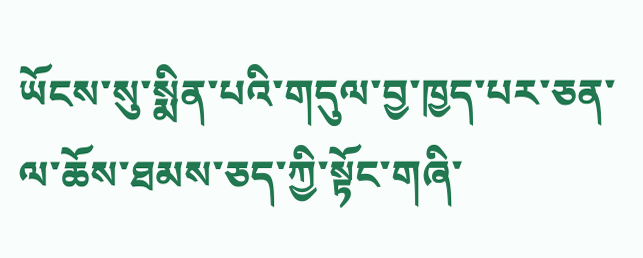ཡོངས་སུ་སྨིན་པའི་གདུལ་བྱ་ཁྱད་པར་ཅན་ལ་ཆོས་ཐམས་ཅད་ཀྱི་སྟོང་གཞི་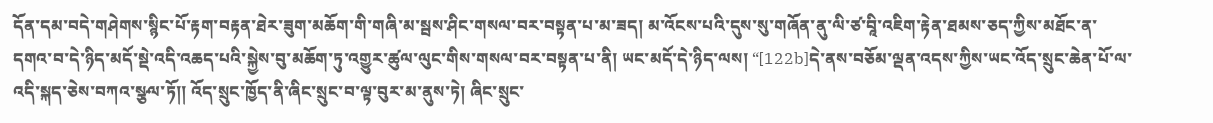དོན་དམ་བདེ་གཤེགས་སྙིང་པོ་རྟག་བརྟན་ཐེར་ཟུག་མཆོག་གི་གཞི་མ་སྦས་ཤིང་གསལ་བར་བསྟན་པ་མ་ཟད། མ་འོངས་པའི་དུས་སུ་གཞོན་ནུ་ལི་ཙ་བཱི་འཇིག་རྟེན་ཐམས་ཅད་ཀྱིས་མཐོང་ན་དགའ་བ་དེ་ཉིད་མདོ་སྡེ་འདི་འཆད་པའི་སྐྱེས་བུ་མཆོག་ཏུ་འགྱུར་ཚུལ་ལུང་གིས་གསལ་བར་བསྟན་པ་ནི། ཡང་མདོ་དེ་ཉིད་ལས། “[122b]དེ་ནས་བཅོམ་ལྡན་འདས་ཀྱིས་ཡང་འོད་སྲུང་ཆེན་པོ་ལ་འདི་སྐད་ཅེས་བཀའ་སྩལ་ཏོ།། འོད་སྲུང་ཁྱོད་ནི་ཞིང་སྲུང་བ་ལྟ་བུར་མ་ནུས་ཏེ། ཞིང་སྲུང་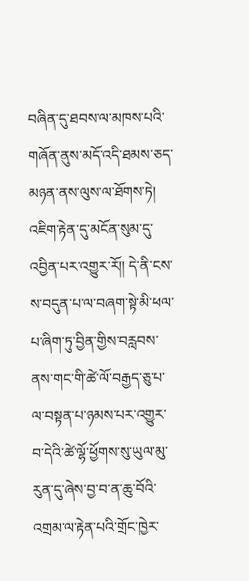བཞིན་དུ་ཐབས་ལ་མཁས་པའི་གཞོན་ནུས་མདོ་འདི་ཐམས་ཅད་མཉན་ནས་ལུས་ལ་ཐོགས་ཏེ། འཇིག་རྟེན་དུ་མངོན་སུམ་དུ་འབྱིན་པར་འགྱུར་རོ།། དེ་ནི་ངས་ས་བདུན་པ་ལ་བཞག་སྟེ་མི་ཕལ་པ་ཞིག་ཏུ་བྱིན་གྱིས་བརླབས་ནས་གང་གི་ཚེ་ལོ་བརྒྱད་ཅུ་པ་ལ་བསྟན་པ་ཉམས་པར་འགྱུར་བ་དེའི་ཚེ་ལྷོ་ཕྱོགས་སུ་ཡུལ་མུ་རུན་དུ་ཞེས་བྱ་བ་ན་ཆུ་བོའི་འགྲམ་ལ་རྟེན་པའི་གྲོང་ཁྱེར་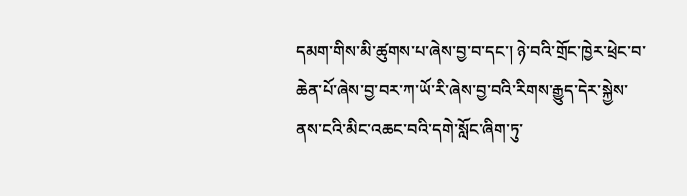དམག་གིས་མི་ཚུགས་པ་ཞེས་བྱ་བ་དང་། ཉེ་བའི་གྲོང་ཁྱེར་ཕྲེང་བ་ཆེན་པོ་ཞེས་བྱ་བར་ཀ་ཡོ་རི་ཞེས་བྱ་བའི་རིགས་རྒྱུད་དེར་སྐྱེས་ནས་ངའི་མིང་འཆང་བའི་དགེ་སློང་ཞིག་ཏུ་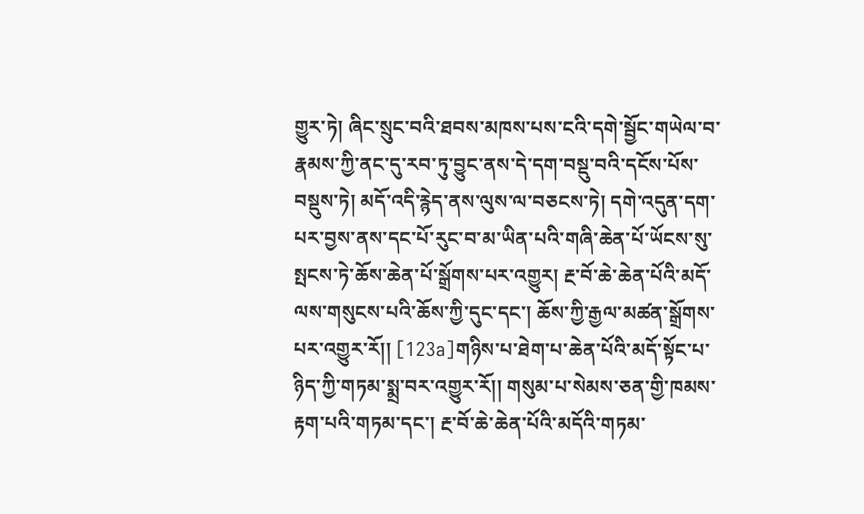གྱུར་ཏེ། ཞིང་སྲུང་བའི་ཐབས་མཁས་པས་ངའི་དགེ་སྦྱོང་གཡེལ་བ་རྣམས་ཀྱི་ནང་དུ་རབ་ཏུ་བྱུང་ནས་དེ་དག་བསྡུ་བའི་དངོས་པོས་བསྡུས་ཏེ། མདོ་འདི་རྙེད་ནས་ལུས་ལ་བཅངས་ཏེ། དགེ་འདུན་དག་པར་བྱས་ནས་དང་པོ་རུང་བ་མ་ཡིན་པའི་གཞི་ཆེན་པོ་ཡོངས་སུ་སྤངས་ཏེ་ཆོས་ཆེན་པོ་སྒྲོགས་པར་འགྱུར། རྔ་བོ་ཆེ་ཆེན་པོའི་མདོ་ལས་གསུངས་པའི་ཆོས་ཀྱི་དུང་དང་། ཆོས་ཀྱི་རྒྱལ་མཚན་སྒྲོགས་པར་འགྱུར་རོ།། [123a]གཉིས་པ་ཐེག་པ་ཆེན་པོའི་མདོ་སྟོང་པ་ཉིད་ཀྱི་གཏམ་སྨྲ་བར་འགྱུར་རོ།། གསུམ་པ་སེམས་ཅན་གྱི་ཁམས་རྟག་པའི་གཏམ་དང་། རྔ་བོ་ཆེ་ཆེན་པོའི་མདོའི་གཏམ་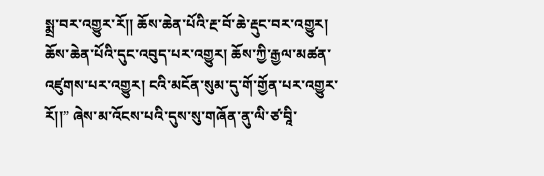སྨྲ་བར་འགྱུར་རོ།། ཆོས་ཆེན་པོའི་རྔ་བོ་ཆེ་རྡུང་བར་འགྱུར། ཆོས་ཆེན་པོའི་དུང་འབུད་པར་འགྱུར། ཆོས་ཀྱི་རྒྱལ་མཚན་འཛུགས་པར་འགྱུར། ངའི་མངོན་སུམ་དུ་གོ་གྱོན་པར་འགྱུར་རོ།།” ཞེས་མ་འོངས་པའི་དུས་སུ་གཞོན་ནུ་ལི་ཙ་བཱི་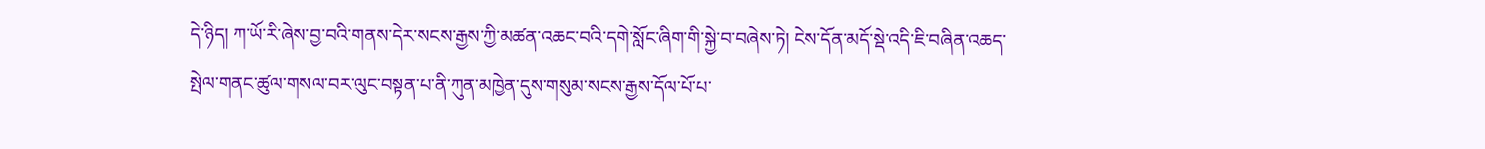དེ་ཉིད། ཀ་ཡོ་རི་ཞེས་བྱ་བའི་གནས་དེར་སངས་རྒྱས་ཀྱི་མཚན་འཆང་བའི་དགེ་སློང་ཞིག་གི་སྐྱེ་བ་བཞེས་ཏེ། ངེས་དོན་མདོ་སྡེ་འདི་ཇི་བཞིན་འཆད་སྤེལ་གནང་ཚུལ་གསལ་བར་ལུང་བསྟན་པ་ནི་ཀུན་མཁྱེན་དུས་གསུམ་སངས་རྒྱས་དོལ་པོ་པ་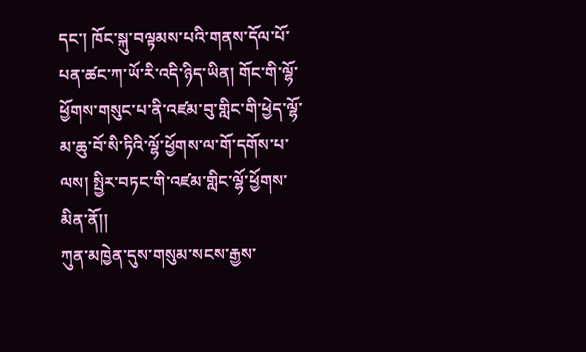དང་། ཁོང་སྐུ་བལྟམས་པའི་གནས་དོལ་པོ་པན་ཚང་ཀ་ཡོ་རི་འདི་ཉིད་ཡིན། གོང་གི་ལྷོ་ཕྱོགས་གསུང་པ་ནི་འཛམ་བུ་གླིང་གི་ཕྱེད་ལྷོ་མ་ཆུ་བོ་སི་ཏིའི་ལྷོ་ཕྱོགས་ལ་གོ་དགོས་པ་ལས། སྤྱིར་བཏང་གི་འཛམ་གླིང་ལྷོ་ཕྱོགས་མིན་ནོ།།
ཀུན་མཁྱེན་དུས་གསུམ་སངས་རྒྱས་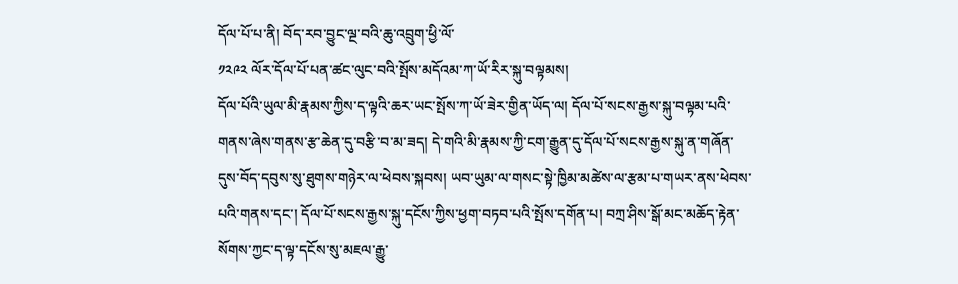དོལ་པོ་པ་ནི། བོད་རབ་བྱུང་ལྔ་བའི་ཆུ་འབྲུག་ཕྱི་ལོ་
༡༢༩༢ ལོར་དོལ་པོ་པན་ཚང་ལུང་བའི་སྤོས་མདོའམ་ཀ་ཡོ་རིར་སྐུ་བལྟམས།
དོལ་པོའི་ཡུལ་མི་རྣམས་ཀྱིས་ད་ལྟའི་ཆར་ཡང་སྤོས་ཀ་ཡོ་ཟེར་གྱིན་ཡོད་ལ། དོལ་པོ་སངས་རྒྱས་སྐུ་བལྟམ་པའི་གནས་ཞེས་གནས་རྩ་ཆེན་དུ་བརྩི་བ་མ་ཟད། དེ་གའི་མི་རྣམས་ཀྱི་ངག་རྒྱུན་དུ་དོལ་པོ་སངས་རྒྱས་སྐུ་ན་གཞོན་དུས་བོད་དབུས་སུ་ཐུགས་གཉེར་ལ་ཕེབས་སྐབས། ཡབ་ཡུམ་ལ་གསང་སྟེ་ཁྱིམ་མཚེས་ལ་རྩམ་པ་གཡར་ནས་ཕེབས་པའི་གནས་དང་། དོལ་པོ་སངས་རྒྱས་སྐུ་དངོས་ཀྱིས་ཕྱག་བཏབ་པའི་སྤོས་དགོན་པ། བཀྲ་ཤིས་སྒོ་མང་མཆོད་རྟེན་སོགས་ཀྱང་ད་ལྟ་དངོས་སུ་མཇལ་རྒྱུ་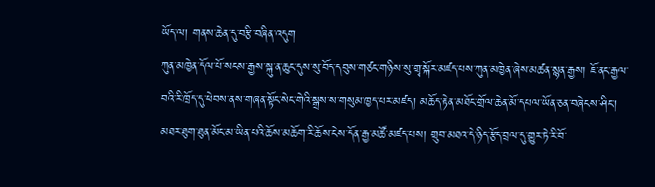ཡོད་ལ། གནས་ཆེན་དུ་བརྩི་བཞིན་འདུག
ཀུན་མཁྱེན་དོལ་པོ་སངས་རྒྱས་སྐུ་ན་ཆུང་དུས་སུ་བོད་དབུས་གཙང་གཉིས་སུ་གྲྭ་སྐོར་མཛད་པས་ཀུན་མཁྱེན་ཞེས་མཚན་སྙན་རྒྱས། ཇོ་ནང་རྒྱལ་བའི་རི་ཁྲོད་དུ་ཕེབས་ནས་གཞན་སྟོང་སེང་གེའི་སྒྲས་ས་གསུམ་ཁྱད་པར་མཛད། མཆོད་རྟེན་མཐོང་གྲོལ་ཆེན་མོ་དཔལ་ཡོན་ཅན་བཞེངས་ཤིང་། མཐར་ཐུག་ཐུན་མོང་མ་ཡིན་པའི་ཆོས་མཆོག་རི་ཆོས་ངེས་དོན་རྒྱ་མཚོ་མཛད་པས། གྲུབ་མཐའ་དེ་ཉིད་རྩོད་བྲལ་དུ་གྱུར་ཏེ་རི་བོ་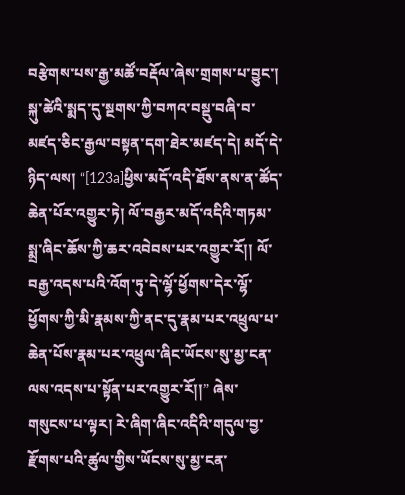བརྩེགས་པས་རྒྱ་མཚོ་བརྡོལ་ཞེས་གྲགས་པ་བྱུང་། སྐུ་ཚེའི་སྨད་དུ་སྔགས་ཀྱི་བཀའ་བསྡུ་བཞི་བ་མཛད་ཅིང་རྒྱལ་བསྟན་དག་ཐེར་མཛད་དེ། མདོ་དེ་ཉིད་ལས། “[123a]ཕྱིས་མདོ་འདི་ཐོས་ནས་ན་ཚོད་ཆེན་པོར་འགྱུར་ཏེ། ལོ་བརྒྱར་མདོ་འདིའི་གཏམ་སྨྲ་ཞིང་ཆོས་ཀྱི་ཆར་འབེབས་པར་འགྱུར་རོ།། ལོ་བརྒྱ་འདས་པའི་འོག་ཏུ་དེ་ལྷོ་ཕྱོགས་དེར་ལྷོ་ཕྱོགས་ཀྱི་མི་རྣམས་ཀྱི་ནང་དུ་རྣམ་པར་འཕྲུལ་པ་ཆེན་པོས་རྣམ་པར་འཕྲུལ་ཞིང་ཡོངས་སུ་མྱ་ངན་ལས་འདས་པ་སྟོན་པར་འགྱུར་རོ།།” ཞེས་གསུངས་པ་ལྟར། རེ་ཞིག་ཞིང་འདིའི་གདུལ་བྱ་རྫོགས་པའི་ཚུལ་གྱིས་ཡོངས་སུ་མྱ་ངན་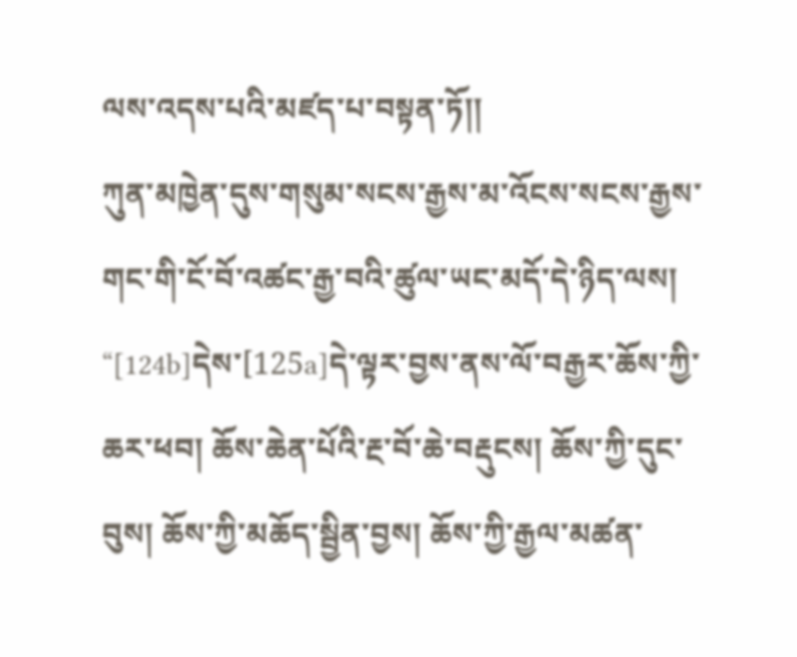ལས་འདས་པའི་མཛད་པ་བསྟན་ཏོ།།
ཀུན་མཁྱེན་དུས་གསུམ་སངས་རྒྱས་མ་འོངས་སངས་རྒྱས་གང་གི་ངོ་བོ་འཚང་རྒྱ་བའི་ཚུལ་ཡང་མདོ་དེ་ཉིད་ལས། “[124b]དེས་[125a]དེ་ལྟར་བྱས་ནས་ལོ་བརྒྱར་ཆོས་ཀྱི་ཆར་ཕབ། ཆོས་ཆེན་པོའི་རྔ་བོ་ཆེ་བརྡུངས། ཆོས་ཀྱི་དུང་བུས། ཆོས་ཀྱི་མཆོད་སྦྱིན་བྱས། ཆོས་ཀྱི་རྒྱལ་མཚན་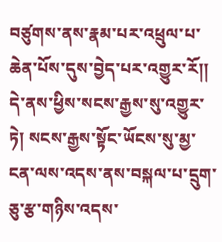བཙུགས་ནས་རྣམ་པར་འཕྲུལ་པ་ཆེན་པོས་དུས་བྱེད་པར་འགྱུར་རོ།། དེ་ནས་ཕྱིས་སངས་རྒྱས་སུ་འགྱུར་ཏེ། སངས་རྒྱས་སྟོང་ཡོངས་སུ་མྱ་ངན་ལས་འདས་ནས་བསྐལ་པ་དྲུག་ཅུ་རྩ་གཉིས་འདས་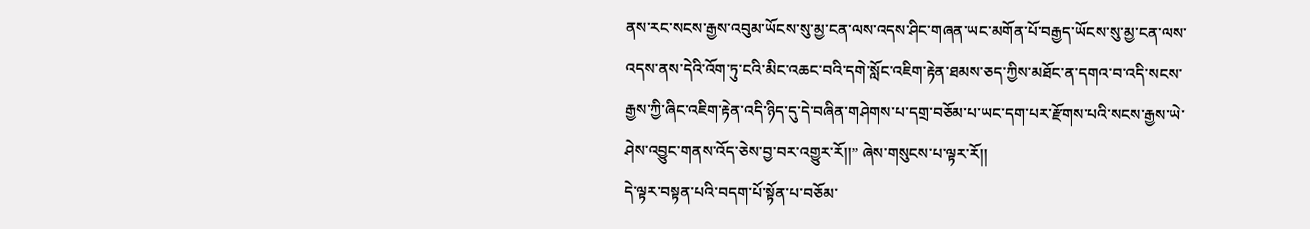ནས་རང་སངས་རྒྱས་འབུམ་ཡོངས་སུ་མྱ་ངན་ལས་འདས་ཤིང་གཞན་ཡང་མགོན་པོ་བརྒྱད་ཡོངས་སུ་མྱ་ངན་ལས་འདས་ནས་དེའི་འོག་ཏུ་ངའི་མིང་འཆང་བའི་དགེ་སློང་འཇིག་རྟེན་ཐམས་ཅད་ཀྱིས་མཐོང་ན་དགའ་བ་འདི་སངས་རྒྱས་ཀྱི་ཞིང་འཇིག་རྟེན་འདི་ཉིད་དུ་དེ་བཞིན་གཤེགས་པ་དགྲ་བཅོམ་པ་ཡང་དག་པར་རྫོགས་པའི་སངས་རྒྱས་ཡེ་ཤེས་འབྱུང་གནས་འོད་ཅེས་བྱ་བར་འགྱུར་རོ།།” ཞེས་གསུངས་པ་ལྟར་རོ།།
དེ་ལྟར་བསྟན་པའི་བདག་པོ་སྟོན་པ་བཅོམ་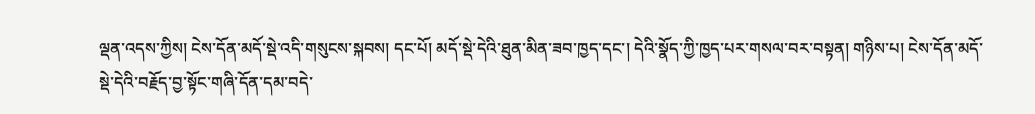ལྡན་འདས་ཀྱིས། ངེས་དོན་མདོ་སྡེ་འདི་གསུངས་སྐབས། དང་པོ། མདོ་སྡེ་དེའི་ཐུན་མིན་ཟབ་ཁྱད་དང་། དེའི་སྣོད་ཀྱི་ཁྱད་པར་གསལ་བར་བསྟན། གཉིས་པ། ངེས་དོན་མདོ་སྡེ་དེའི་བརྗོད་བྱ་སྟོང་གཞི་དོན་དམ་བདེ་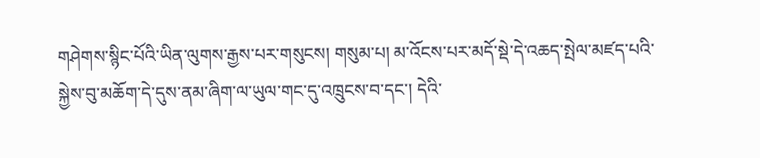གཤེགས་སྙིང་པོའི་ཡིན་ལུགས་རྒྱས་པར་གསུངས། གསུམ་པ། མ་འོངས་པར་མདོ་སྡེ་དེ་འཆད་སྤེལ་མཛད་པའི་སྐྱེས་བུ་མཆོག་དེ་དུས་ནམ་ཞིག་ལ་ཡུལ་གང་དུ་འཁྲུངས་བ་དང་། དེའི་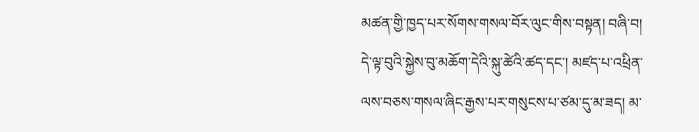མཚན་གྱི་ཁྱད་པར་སོགས་གསལ་བོར་ལུང་གིས་བསྟན། བཞི་བ། དེ་ལྟ་བུའི་སྐྱེས་བུ་མཆོག་དེའི་སྐུ་ཚེའི་ཚད་དང་། མཛད་པ་འཕྲིན་ལས་བཅས་གསལ་ཞིང་རྒྱས་པར་གསུངས་པ་ཙམ་དུ་མ་ཟད། མ་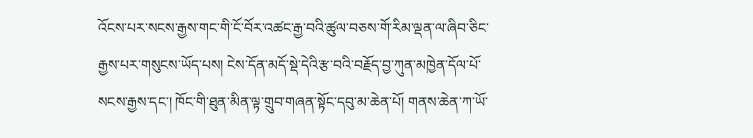འོངས་པར་སངས་རྒྱས་གང་གི་ངོ་བོར་འཚང་རྒྱ་བའི་ཚུལ་བཅས་གོ་རིམ་ལྡན་ལ་ཞིབ་ཅིང་རྒྱས་པར་གསུངས་ཡོད་པས། ངེས་དོན་མདོ་སྡེ་དེའི་རྩ་བའི་བརྗོད་བྱ་ཀུན་མཁྱེན་དོལ་པོ་སངས་རྒྱས་དང་། ཁོང་གི་ཐུན་མིན་ལྟ་གྲུབ་གཞན་སྟོང་དབུ་མ་ཆེན་པོ། གནས་ཆེན་ཀ་ཡོ་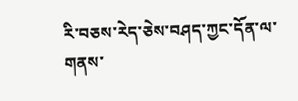རི་བཅས་རེད་ཅེས་བཤད་ཀྱང་དོན་ལ་གནས་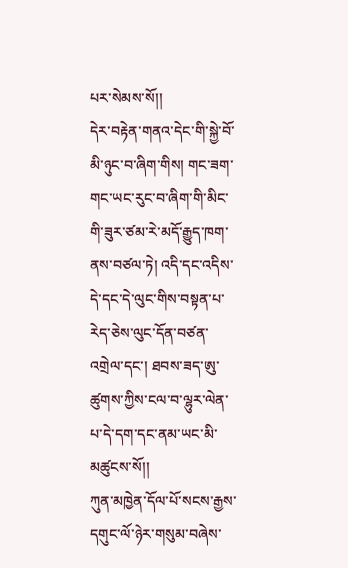པར་སེམས་སོ།།
དེར་བརྟེན་གནའ་དེང་གི་སྐྱེ་བོ་མི་ཉུང་བ་ཞིག་གིས། གང་ཟག་གང་ཡང་རུང་བ་ཞིག་གི་མིང་གི་ཟུར་ཙམ་རེ་མདོ་རྒྱུད་ཁག་ནས་བཙལ་ཏེ། འདི་དང་འདིས་དེ་དང་དེ་ལུང་གིས་བསྟན་པ་རེད་ཅེས་ལུང་དོན་བཙན་འགྲེལ་དང་། ཐབས་ཟད་ཨུ་ཚུགས་ཀྱིས་ངལ་བ་ལྷུར་ལེན་པ་དེ་དག་དང་ནམ་ཡང་མི་མཚུངས་སོ།།
ཀུན་མཁྱེན་དོལ་པོ་སངས་རྒྱས་དགུང་ལོ་ཉེར་གསུམ་བཞེས་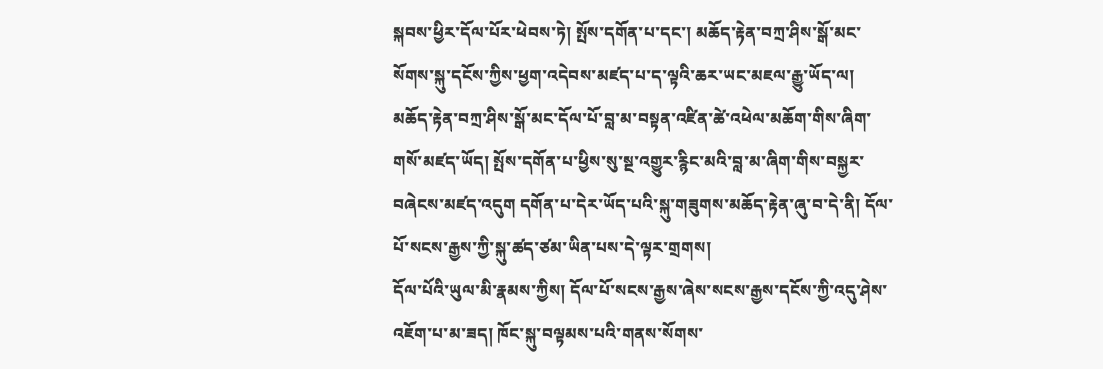སྐབས་ཕྱིར་དོལ་པོར་ཕེབས་ཏེ། སྤོས་དགོན་པ་དང་། མཆོད་རྟེན་བཀྲ་ཤིས་སྒོ་མང་སོགས་སྐུ་དངོས་ཀྱིས་ཕྱག་འདེབས་མཛད་པ་ད་ལྟའི་ཆར་ཡང་མཇལ་རྒྱུ་ཡོད་ལ། མཆོད་རྟེན་བཀྲ་ཤིས་སྒོ་མང་དོལ་པོ་བླ་མ་བསྟན་འཛིན་ཚེ་འཕེལ་མཆོག་གིས་ཞིག་གསོ་མཛད་ཡོད། སྤོས་དགོན་པ་ཕྱིས་སུ་སྔ་འགྱུར་རྙིང་མའི་བླ་མ་ཞིག་གིས་བསྐྱར་བཞེངས་མཛད་འདུག དགོན་པ་དེར་ཡོད་པའི་སྐུ་གཟུགས་མཆོད་རྟེན་ཞུ་བ་དེ་ནི། དོལ་པོ་སངས་རྒྱས་ཀྱི་སྐུ་ཚད་ཙམ་ཡིན་པས་དེ་ལྟར་གྲགས།
དོལ་པོའི་ཡུལ་མི་རྣམས་ཀྱིས། དོལ་པོ་སངས་རྒྱས་ཞེས་སངས་རྒྱས་དངོས་ཀྱི་འདུ་ཤེས་འཇོག་པ་མ་ཟད། ཁོང་སྐུ་བལྟམས་པའི་གནས་སོགས་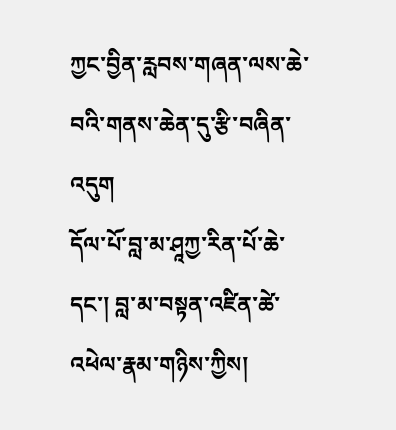ཀྱང་བྱིན་རླབས་གཞན་ལས་ཆེ་བའི་གནས་ཆེན་དུ་རྩི་བཞིན་འདུག
དོལ་པོ་བླ་མ་ཤཱཀྱ་རིན་པོ་ཆེ་དང་། བླ་མ་བསྟན་འཛིན་ཚེ་འཕེལ་རྣམ་གཉིས་ཀྱིས།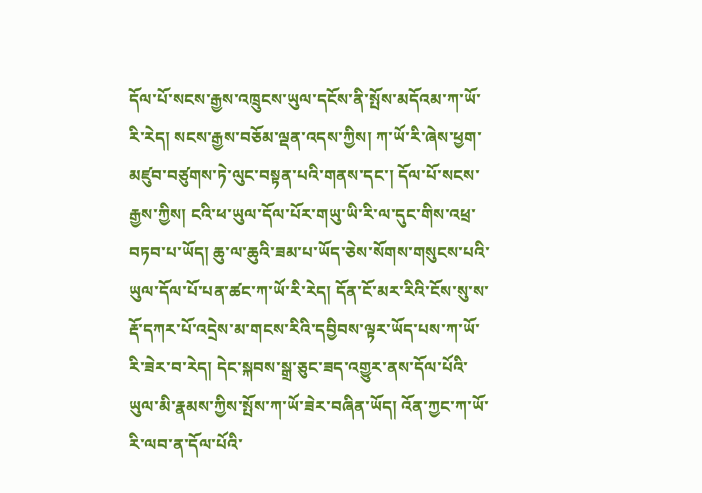དོལ་པོ་སངས་རྒྱས་འཁྲུངས་ཡུལ་དངོས་ནི་སྤོས་མདོའམ་ཀ་ཡོ་རི་རེད། སངས་རྒྱས་བཅོམ་ལྡན་འདས་ཀྱིས། ཀ་ཡོ་རི་ཞེས་ཕྱག་མཛུབ་བཙུགས་ཏེ་ལུང་བསྟན་པའི་གནས་དང་། དོལ་པོ་སངས་རྒྱས་ཀྱིས། ངའི་ཕ་ཡུལ་དོལ་པོར་གཡུ་ཡི་རི་ལ་དུང་གིས་འཕྲ་བཏབ་པ་ཡོད། ཆུ་ལ་ཆུའི་ཟམ་པ་ཡོད་ཅེས་སོགས་གསུངས་པའི་ཡུལ་དོལ་པོ་པན་ཚང་ཀ་ཡོ་རི་རེད། དོན་ངོ་མར་རིའི་ངོས་སུ་ས་རྡོ་དཀར་པོ་འདྲེས་མ་གངས་རིའི་དབྱིབས་ལྟར་ཡོད་པས་ཀ་ཡོ་རི་ཟེར་བ་རེད། དེང་སྐབས་སྒྲ་ཅུང་ཟད་འགྱུར་ནས་དོལ་པོའི་ཡུལ་མི་རྣམས་ཀྱིས་སྤོས་ཀ་ཡོ་ཟེར་བཞིན་ཡོད། འོན་ཀྱང་ཀ་ཡོ་རི་ལབ་ན་དོལ་པོའི་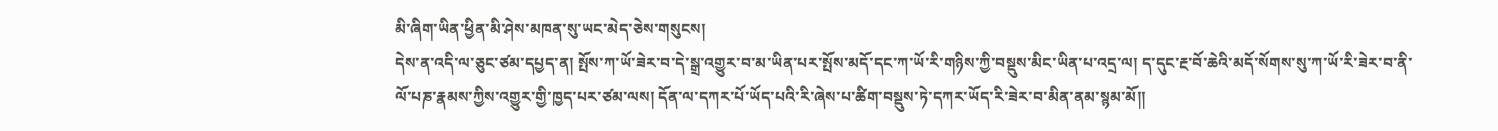མི་ཞིག་ཡིན་ཕྱིན་མི་ཤེས་མཁན་སུ་ཡང་མེད་ཅེས་གསུངས།
དེས་ན་འདི་ལ་ཅུང་ཙམ་དཔྱད་ན། སྤོས་ཀ་ཡོ་ཟེར་བ་དེ་སྒྲ་འགྱུར་བ་མ་ཡིན་པར་སྤོས་མདོ་དང་ཀ་ཡོ་རི་གཉིས་ཀྱི་བསྡུས་མིང་ཡིན་པ་འདྲ་ལ། ད་དུང་རྔ་བོ་ཆེའི་མདོ་སོགས་སུ་ཀ་ཡོ་རི་ཟེར་བ་ནི་ལོ་པཎ་རྣམས་ཀྱིས་འགྱུར་གྱི་ཁྱད་པར་ཙམ་ལས། དོན་ལ་དཀར་པོ་ཡོད་པའི་རི་ཞེས་པ་ཚིག་བསྡུས་ཏེ་དཀར་ཡོད་རི་ཟེར་བ་མིན་ནམ་སྙམ་མོ།།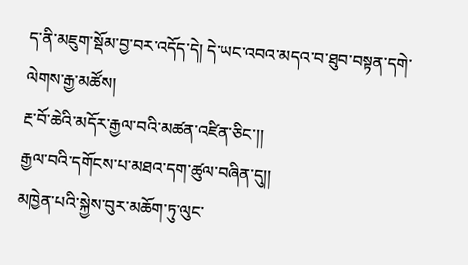ད་ནི་མཇུག་སྡོམ་བྱ་བར་འདོད་དེ། དེ་ཡང་འབའ་མདའ་བ་ཐུབ་བསྟན་དགེ་ལེགས་རྒྱ་མཚོས།
རྔ་བོ་ཆེའི་མདོར་རྒྱལ་བའི་མཚན་འཛིན་ཅིང་།།
རྒྱལ་བའི་དགོངས་པ་མཐའ་དག་ཚུལ་བཞིན་དུ།།
མཁྱེན་པའི་སྐྱེས་བུར་མཆོག་ཏུ་ལུང་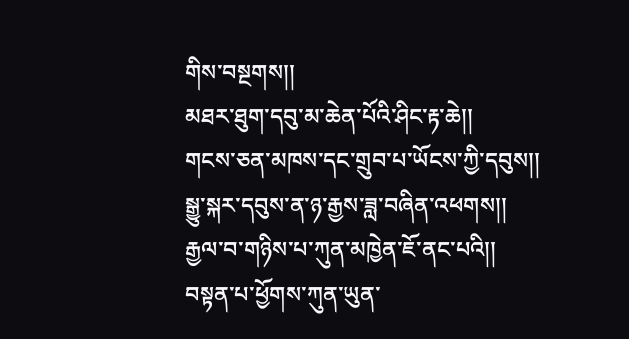གིས་བསྔགས།།
མཐར་ཐུག་དབུ་མ་ཆེན་པོའི་ཤིང་རྟ་ཆེ།།
གངས་ཅན་མཁས་དང་གྲུབ་པ་ཡོངས་ཀྱི་དབུས།།
སྒྱུ་སྐར་དབུས་ན་ཉ་རྒྱས་ཟླ་བཞིན་འཕགས།།
རྒྱལ་བ་གཉིས་པ་ཀུན་མཁྱེན་ཇོ་ནང་པའི།།
བསྟན་པ་ཕྱོགས་ཀུན་ཡུན་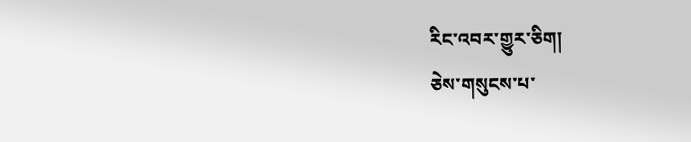རིང་འབར་གྱུར་ཅིག།
ཅེས་གསུངས་པ་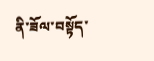ནི་ཟོལ་བསྟོད་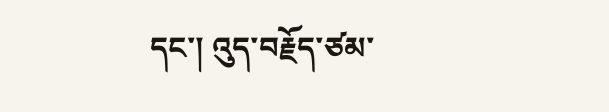དང་། འུད་བརྗོད་ཙམ་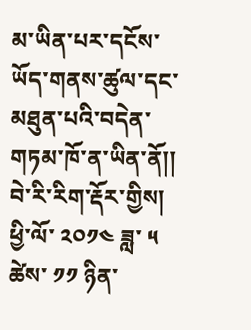མ་ཡིན་པར་དངོས་ཡོད་གནས་ཚུལ་དང་མཐུན་པའི་བདེན་གཏམ་ཁོ་ན་ཡིན་ནོ།།
བེ་རི་རིག་རྡོར་གྱིས། ཕྱི་ལོ་ ༢༠༡༤ ཟླ་ ༥ ཚེས་ ༡༡ ཉིན་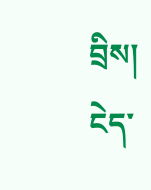བྲིས།
ངེད་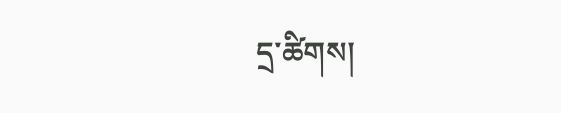དྲ་ཚིགས།